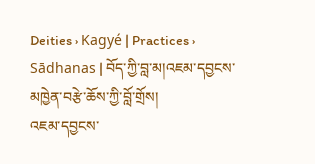Deities › Kagyé | Practices › Sādhanas | བོད་ཀྱི་བླ་མ།འཇམ་དབྱངས་མཁྱེན་བརྩེ་ཆོས་ཀྱི་བློ་གྲོས།
འཇམ་དབྱངས་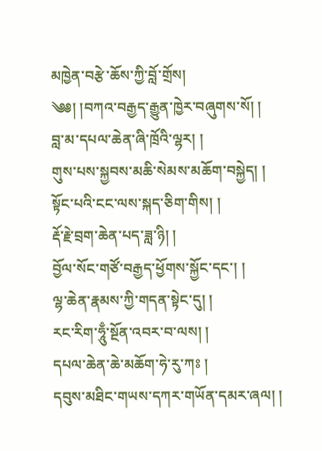མཁྱེན་བརྩེ་ཆོས་ཀྱི་བློ་གྲོས།
༄༅། །བཀའ་བརྒྱད་རྒྱུན་ཁྱེར་བཞུགས་སོ། །
བླ་མ་དཔལ་ཆེན་ཞི་ཁྲོའི་ལྷར། །
གུས་པས་སྐྱབས་མཆི་སེམས་མཆོག་བསྐྱེད། །
སྟོང་པའི་ངང་ལས་སྐད་ཅིག་གིས། །
རྡོ་རྗེ་བྲག་ཆེན་པད་ཟླ་ཉི། །
བྱོལ་སོང་གཙོ་བརྒྱད་ཕྱོགས་སྐྱོང་དང་། །
ལྷ་ཆེན་རྣམས་ཀྱི་གདན་སྟེང་དུ། །
རང་རིག་ཧཱུྃ་སྔོན་འབར་བ་ལས། །
དཔལ་ཆེན་ཆེ་མཆོག་ཧེ་རུ་ཀཿ །
དབུས་མཐིང་གཡས་དཀར་གཡོན་དམར་ཞལ། །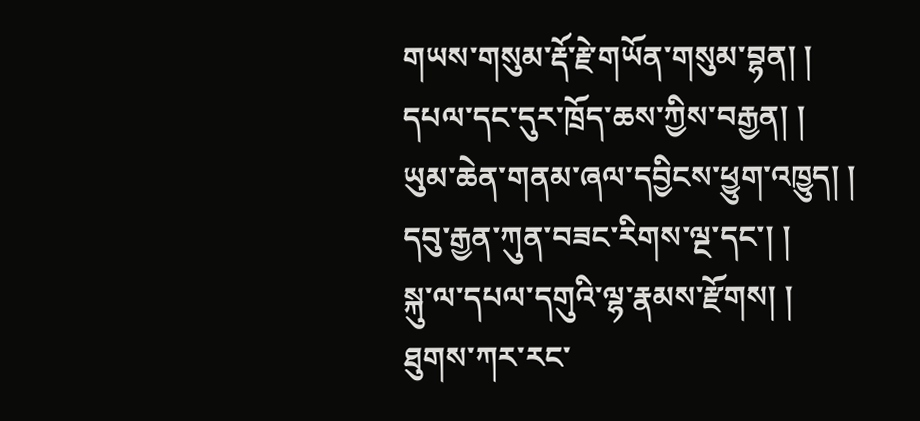གཡས་གསུམ་རྡོ་རྗེ་གཡོན་གསུམ་བྷན། །
དཔལ་དང་དུར་ཁྲོད་ཆས་ཀྱིས་བརྒྱན། །
ཡུམ་ཆེན་གནམ་ཞལ་དབྱིངས་ཕྱུག་འཁྱུད། །
དབུ་རྒྱན་ཀུན་བཟང་རིགས་ལྔ་དང་། །
སྐུ་ལ་དཔལ་དགུའི་ལྷ་རྣམས་རྫོགས། །
ཐུགས་ཀར་རང་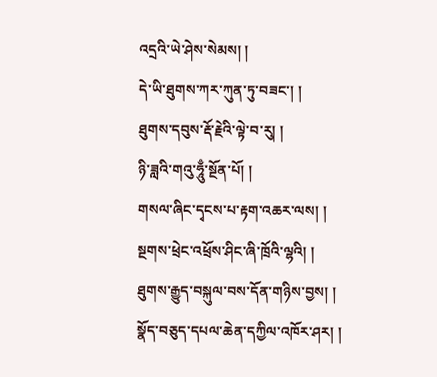འདྲའི་ཡེ་ཤེས་སེམས། །
དེ་ཡི་ཐུགས་ཀར་ཀུན་ཏུ་བཟང་། །
ཐུགས་དབུས་རྡོ་རྗེའི་ལྟེ་བ་རུ། །
ཉི་ཟླའི་གའུ་ཧཱུྃ་སྔོན་པོ། །
གསལ་ཞིང་དྭངས་པ་རྟག་འཆར་ལས། །
སྔགས་ཕྲེང་འཕྲོས་ཤིང་ཞི་ཁྲོའི་ལྷའི། །
ཐུགས་རྒྱུད་བསྐུལ་བས་དོན་གཉིས་བྱས། །
སྣོད་བཅུད་དཔལ་ཆེན་དཀྱིལ་འཁོར་ཤར། །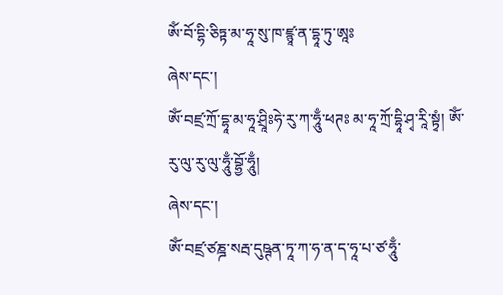ཨོཾ་བོ་དྷི་ཅིཏྟ་མ་ཧཱ་སུ་ཁ་ཛྙཱ་ན་དྷཱ་ཏུ་ཨཱཿ
ཞེས་དང་།
ཨོཾ་བཛྲ་ཀྲོ་དྷཱ་མ་ཧཱ་ཤྲཱིཿཧེ་རུ་ཀ་ཧཱུྃ་ཕཊཿ མ་ཧཱ་ཀྲོ་དྷཱི་ཤྭ་རཱི་སྟྭཾ། ཨོཾ་རུ་ལུ་རུ་ལུ་ཧཱུྃ་བྷྱོ་ཧཱུྃ།
ཞེས་དང་།
ཨོཾ་བཛྲ་ཙཎྜ་སརྦ་དུཥྚན་ཏཱ་ཀ་ཧ་ན་ད་ཧཱ་པ་ཙ་ཧཱུྃ་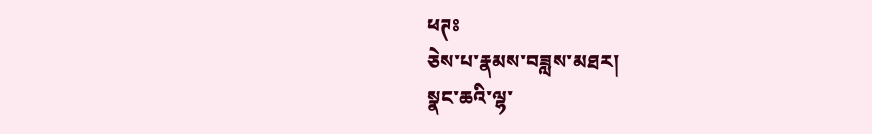ཕཊཿ
ཅེས་པ་རྣམས་བཟླས་མཐར།
སྣང་ཆའི་ལྷ་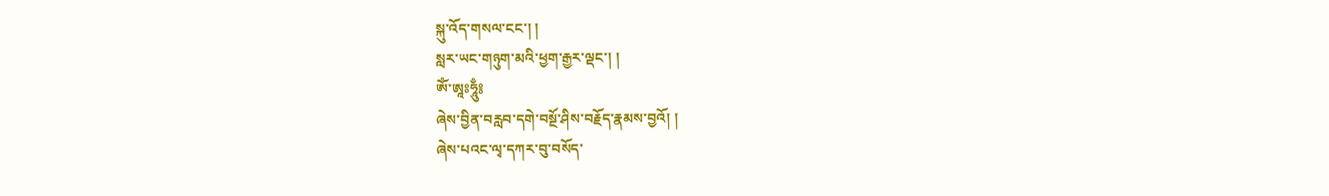སྐུ་འོད་གསལ་ངང་། །
སླར་ཡང་གཉུག་མའི་ཕྱག་རྒྱར་ལྡང་། །
ཨོཾ་ཨཱཿཧཱུྃ༔
ཞེས་བྱིན་བརླབ་དགེ་བསྔོ་ཤིས་བརྗོད་རྣམས་བྱའོ། །
ཞེས་པའང་ལྭ་དཀར་བུ་བསོད་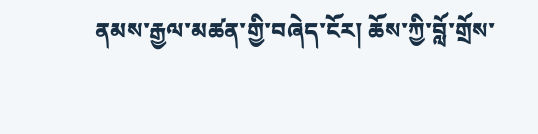ནམས་རྒྱལ་མཚན་གྱི་བཞེད་ངོར། ཆོས་ཀྱི་བློ་གྲོས་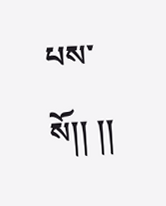པས་སོ།། །།